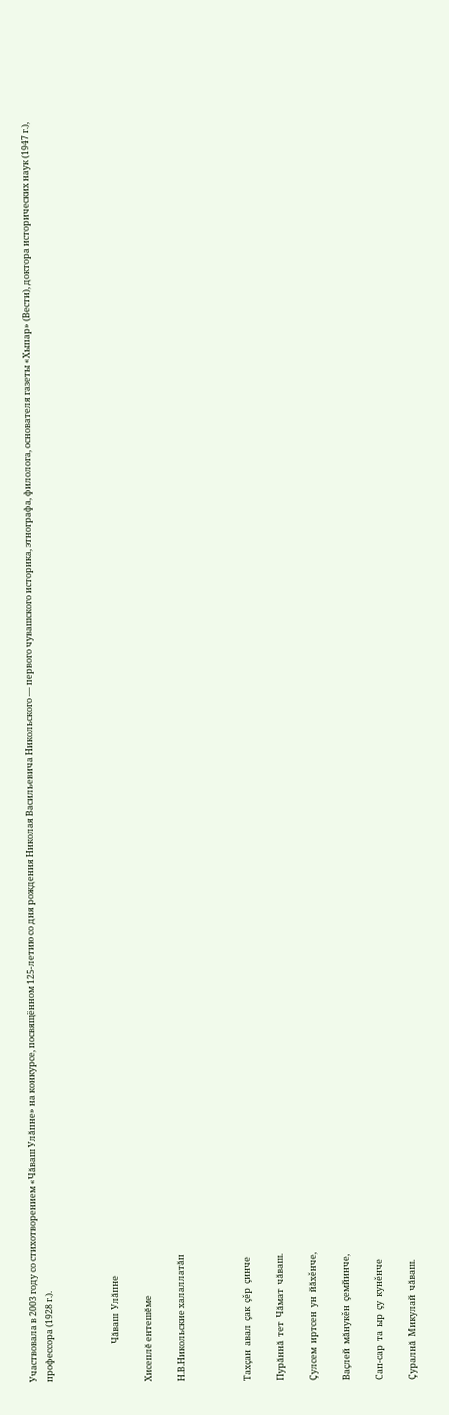Участвовала в 2003 году со стихотворением «Чăваш Улăпне» на конкурсе, посвящённом 125-летию со дня рождения Николая Васильевича Никольского — первого чувашского историка, этнографа, филолога, основателя газеты «Хыпар» (Вести), доктора исторических наук (1947 г.), профессора (1928 г.).



                   Чăваш  Улăпне

Хисеплĕ ентешĕме

Н.В.Никольские халаллатăп



Тахçан  авал  çак  çěр  çинче

Пурăннă  тет  Чăмат  чăваш.

Çулсем  иртсен  ун  йăхěнче,

Ваçлей  мăнукěн  çемйинче,

Сап-сар  та  ыр  çу  кунěнче

Çуралнă  Микулай  чăваш.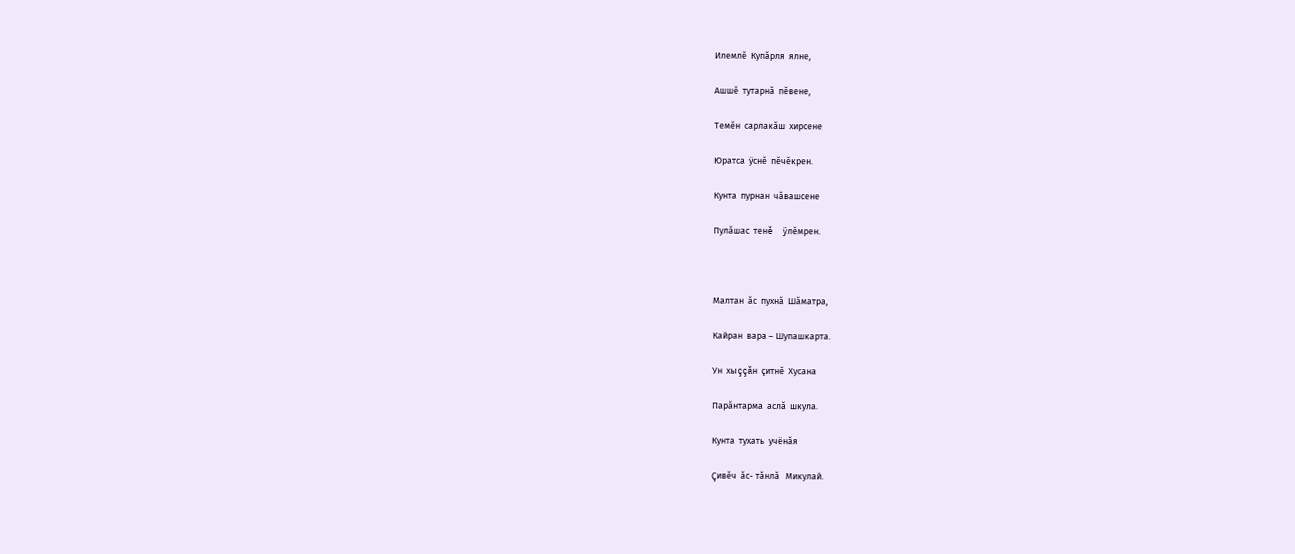Илемлě  Купăрля  ялне,

Ашшě  тутарнă  пěвене,

Темěн  сарлакăш  хирсене

Юратса  ÿснě  пěчěкрен.

Кунта  пурнан  чăвашсене

Пулăшас  тенě  ÿлěмрен.



Малтан  ăс  пухнă  Шăматра,

Кайран  вара – Шупашкарта.

Ун  хыççăн  çитнě  Хусана

Парăнтарма  аслă  шкула.

Кунта  тухать  учёнăя

Çивěч  ăс- тăнлă   Микулай.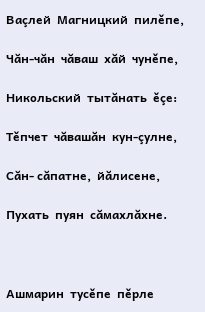Ваçлей  Магницкий  пилěпе,

Чăн-чăн  чăваш  хăй  чунěпе,

Никольский  тытăнать  ěçе:

Тěпчет  чăвашăн  кун-çулне,

Сăн- сăпатне,  йăлисене,

Пухать  пуян  сăмахлăхне.



Ашмарин  тусěпе  пěрле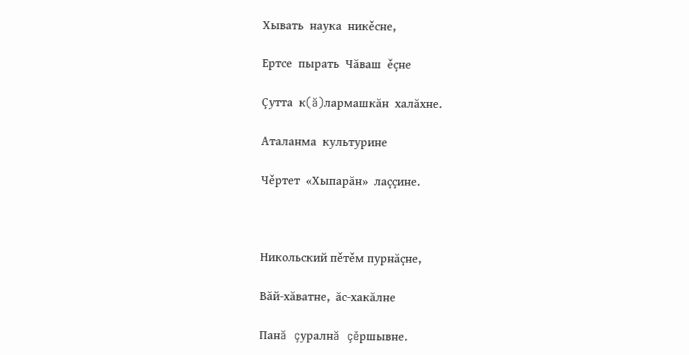Хывать  наука  никěсне,

Ертсе  пырать  Чăваш  ěçне

Çутта  к(ă)лармашкăн  халăхне.

Аталанма  культурине

Чěртет  «Хыпарăн»  лаççине.



Никольский пěтěм пурнăçне,

Вăй-хăватне,  ăс-хакăлне

Панă  çуралнă  çěршывне.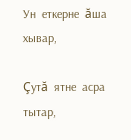Ун  еткерне  ăша  хывар,

Çутă  ятне  асра  тытар,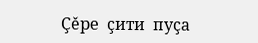Çěре  çити  пуçа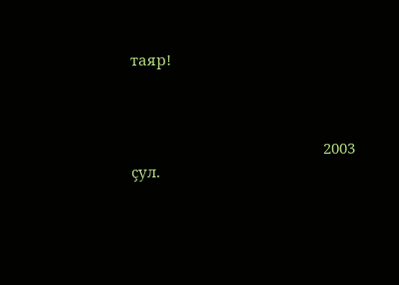таяр!



                                                2003 çул.